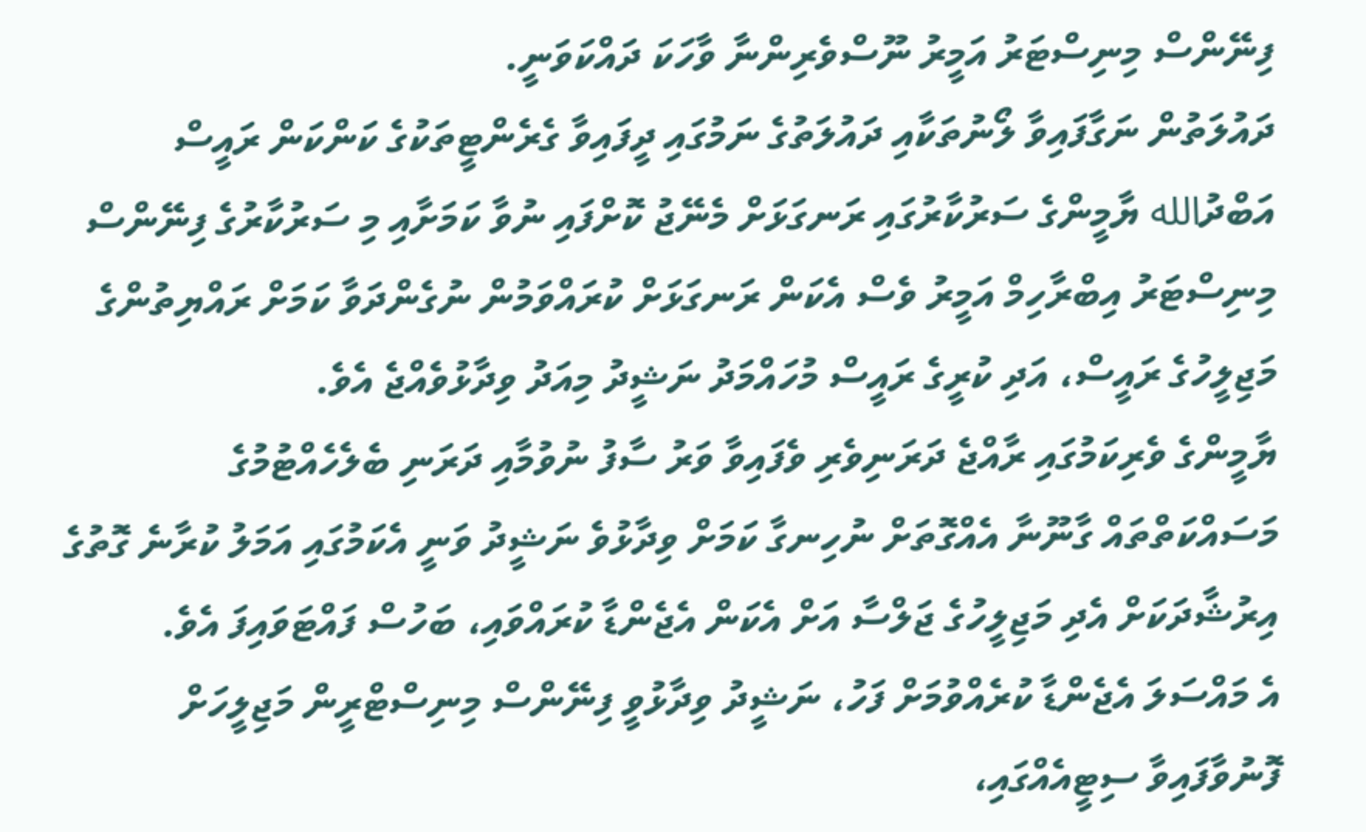ފިނޭންސް މިނިސްޓަރު އަމީރު ނޫސްވެރިންނާ ވާހަކަ ދައްކަވަނީ.
ދައުލަތުން ނަގާފައިވާ ލޯނުތަކާއި ދައުލަތުގެ ނަމުގައި ދީފައިވާ ގެރެންޓީތަކުގެ ކަންކަން ރައީސް އަބްދުالله ޔާމީންގެ ސަރުކާރުގައި ރަނގަޅަށް މެނޭޖު ކޮށްފައި ނުވާ ކަމަށާއި މި ސަރުކާރުގެ ފިނޭންސް މިނިސްޓަރު އިބްރާހިމް އަމީރު ވެސް އެކަން ރަނގަޅަށް ކުރައްވަމުން ނުގެންދަވާ ކަމަށް ރައްޔިތުންގެ މަޖިލީހުގެ ރައީސް، އަދި ކުރީގެ ރައީސް މުހައްމަދު ނަޝީދު މިއަދު ވިދާޅުވެއްޖެ އެވެ.
ޔާމީންގެ ވެރިކަމުގައި ރާއްޖެ ދަރަނިވެރި ވެފައިވާ ވަރު ސާފު ނުވުމާއި ދަރަނި ބެލެހެއްޓުމުގެ މަސައްކަތްތައް ގާނޫނާ އެއްގޮތަށް ނުހިނގާ ކަމަށް ވިދާޅުވެ ނަޝީދު ވަނީ އެކަމުގައި އަމަލު ކުރާނެ ގޮތުގެ އިރުޝާދަކަށް އެދި މަޖިލީހުގެ ޖަލްސާ އަށް އެކަން އެޖެންޑާ ކުރައްވައި، ބަހުސް ފައްޓަވައިފަ އެވެ.
އެ މައްސަލަ އެޖެންޑާ ކުރެއްވުމަށް ފަހު، ނަޝީދު ވިދާޅުވީ ފިނޭންސް މިނިސްޓްރީން މަޖިލީހަށް ފޮނުވާފައިވާ ސިޓީއެއްގައި،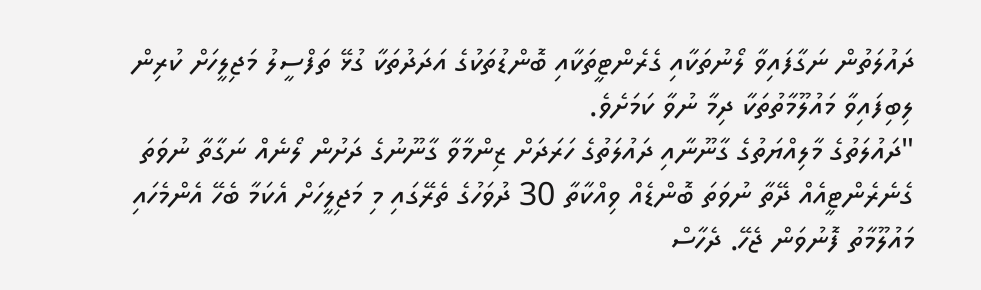ދައުލަތުން ނަގާފައިވާ ލޯނުތަކާއި ގެރެންޓީތަކާއި ބޮންޑުތަކުގެ އަދަދުތަކާ ގުޅޭ ތަފްސީލު މަޖިލީހަށް ކުރިން ލިބިފައިވާ މައުލޫމާތުތަކާ ދިމާ ނުވާ ކަމަށެވެ.
"ދައުލަތުގެ މާލިއްޔަތުގެ ގާނޫނާއި ދައުލަތުގެ ހަރަދަށް ޒިންމާވާ ގާނޫނުގެ ދަށުން ލޯނެއް ނަގާތާ ނުވަތަ ގެނެރެންޓީއެއް ދޭތާ ނުވަތަ ބޮންޑެއް ވިއްކާތާ 30 ދުވަހުގެ ތެރޭގައި މި މަޖިލީހަށް އެކަމާ ބެހޭ އެންމެހައި މައުލޫމާތު ފޮނުވަން ޖެހޭ. ދެހާސް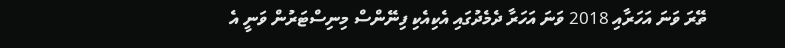ތޭރަ ވަނަ އަހަރާއި 2018 ވަނަ އަހަރާ ދެމެދުގައި އެކިއެކި ފިނޭންސް މިނިސްޓަރުން ވަނީ އެ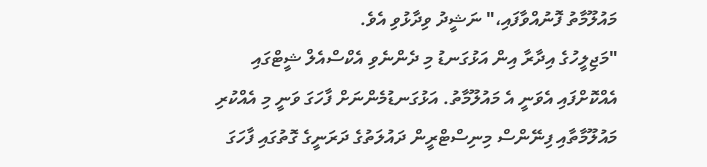މައުލޫމާތު ފޮނުއްވާފައި،" ނަޝީދު ވިދާޅުވި އެވެ.
"މަޖިލީހުގެ އިދާރާ އިން އަޅުގަނޑު މި ދެންނެވި އެކްސްއެލް ޝީޓްގައި އެއްކޮށްފައި އެވަނީ އެ މައުލޫމާތު. އަޅުގަނޑުމެންނަށް ފާހަގަ ވަނީ މި އެއްކުރި މައުލޫމާތާއި ފިނޭންސް މިނިސްޓްރީން ދައުލަތުގެ ދަރަނީގެ ގޮތުގައި ފާހަގަ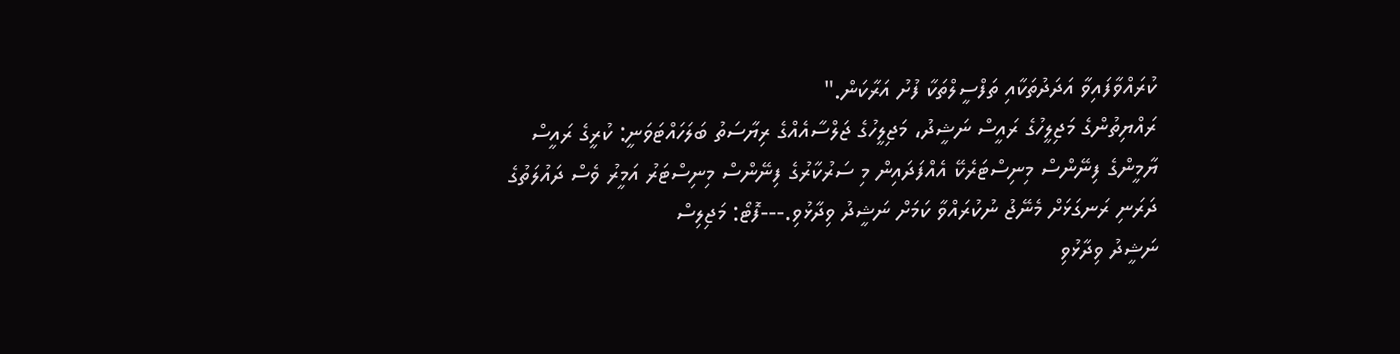ކުރައްވާފައިވާ އަދަދުތަކާއި ތަފްސީލްތަކާ ފުށު އަރާކަން."
ރައްޔިތުންގެ މަޖިލީހުގެ ރައީސް ނަޝީދު، މަޖިލީހުގެ ޖަލްސާއެއްގެ ރިޔާސަތު ބަލަހައްޓަވަނީ: ކުރީގެ ރައީސް ޔާމީންގެ ފިނޭންސް މިނިސްޓަރެކޭ އެއްފަދައިން މި ސަރުކާރުގެ ފިނޭންސް މިނިސްޓަރު އަމީރު ވެސް ދައުލަތުގެ ދަރަނި ރަނގަޅަށް މެނޭޖު ނުކުރައްވާ ކަމަށް ނަޝީދު ވިދާޅުވި.---ފޮޓޯ: މަޖިލިސް
ނަޝީދު ވިދާޅުވި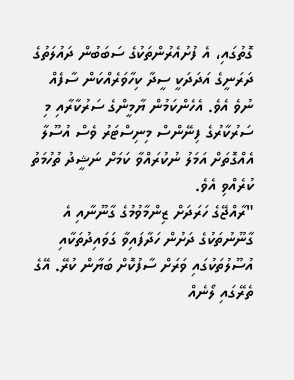ގޮތުގައި، އެ ފުށުއެރުންތަކުގެ ސަބަބުން ދައުލަތުގެ ދަރަނީގެ އަދަދަކީ ސީދާ ކިހާވަރެއްކަން ސާފެއް ނުވެ އެވެ. އެހެންކަމުން ޔާމީންގެ ސަރުކާރާއި މި ސަރުކާރުގެ ފިނޭންސް މިނިސްޓަރު ވެސް އުސޫލާ އެއްގޮތަށް އަމަލު ނުކުރައްވާ ކަމަށް ނަޝީދު ތުހުމަތު ކުރެއްވި އެވެ.
"ރާއްޖޭގެ ހަރަދަށް ޒިންމާވުމުގެ ގާނޫނާއި އެ ގާނޫނުތަކުގެ ދަށުން ހަދާފައިވާ ގަވައިދުތަކާއި އުސޫލުތަކުގައި ވަރަށް ސާފުކޮށް ބަޔާން ކުރޭ. އޭގެ ތެރޭގައި ލޯނެއް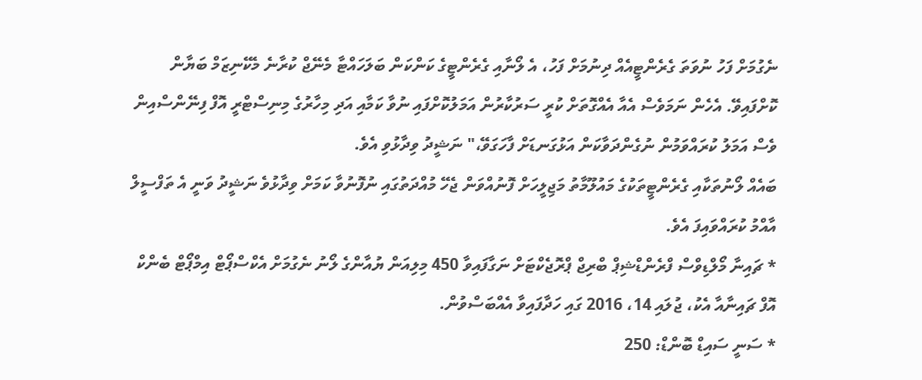ނެގުމަށް ފަހު ނުވަތަ ގެރެންޓީއެއް ދިނުމަށް ފަހު، އެ ލޯނާއި ގެރެންޓީގެ ކަންކަން ބަލަހައްޓާ މެނޭޖް ކުރާނެ މެކޭނިޒަމް ބަޔާން ކޮށްފައިވޭ. އެހެން ނަމަވެސް އެއާ އެއްގޮތަށް ކުރީ ސަރުކާރުން އަމަލުކޮށްފައި ނުވާ ކަމާއި އަދި މިހާރުގެ މިނިސްޓްރީ އޮފް ފިނޭންސްއިން ވެސް އަމަލު ކުރައްވަމުން ނުގެންދަވާކަން އަޅުގަނޑަށް ފާހަގަވޭ،" ނަޝީދު ވިދާޅުވި އެވެ.
ބައެއް ލޯނުތަކާއި ގެރެންޓީތަކުގެ މައުލޫމާތު މަޖިލީހަށް ފޮނުއްވަން ޖެހޭ މުއްދަތުގައި ނުފޮނުވާ ކަމަށް ވިދާޅުވެ ނަޝީދު ވަނީ އެ ތަފްސީލް އާއްމު ކުރައްވައިފަ އެވެ.
* ޗައިނާ މޯލްޑިވްސް ފްރެންޑްޝިޕް ބްރިޖް ޕްރޮޖެކްޓަށް ނަގާފައިވާ 450 މިލިއަން ޔުއާންގެ ލޯނު ނެގުމަށް އެކްސްޕޯޓް އިމްޕޯޓް ބެންކް އޮފް ޗައިނާއާ އެކު، ޖުލައި 14، 2016 ގައި ހަދާފައިވާ އެއްބަސްވުން.
* ސަނީ ސައިޑް ބޮންޑް: 250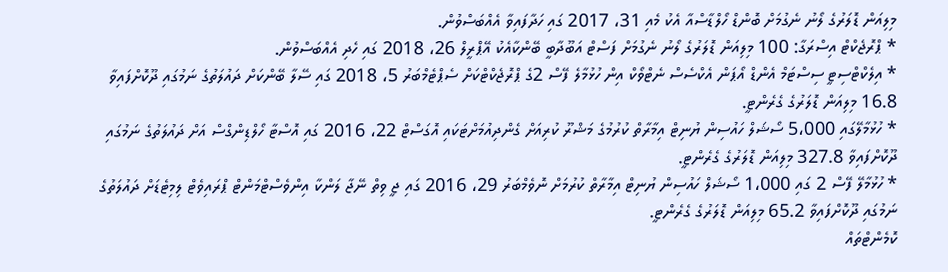މިލިއަން ޑޮލަރުގެ ލޯނު ނެގުމަށް ބޮންޑް ހޯލްޑާސްއާ އެކު މެއި 31، 2017 ގައި ހަދާފައިވާ އެއްބަސްވުން.
* ޕްރޮޖެކްޓް އިސްރަގާ: 100 މިލިއަން ޑޮލަރުގެ ލޯނު ނެގުމަށް ފަސްޓް އަބޫދާބީ ބޭންކާއެކު އޭޕްރީލް 26، 2018 ގައި ހެދި އެއްބަސްވުން.
* އިލެކްޓްސިޓީ ސިސްޓަމް އެންޑް އޯޕަން އެކްސެސް ނެޓްވޯކް އިން ހުޅުމާލެ ފޭސް 2ގެ ޕްރޮޖެކްޓްކަށް ސެޕްޓެމްބަރު 5، 2018 ގައި ސޭލާ ބޭންކަށް ދައުލަތުގެ ނަމުގައި ދޫކޮށްފައިވާ 16.8 މިލިއަން ޑޮލަރުގެ ގެރެންޓީ.
* ހުޅުމާލޭގައި 5،000 ސޯޝަލް ހައުސިން ޔުނިޓް އިމާރާތް ކުރުމުގެ މަޝްރޫ ކުރިއަށް ގެންދިއުމަށްޓަކައި އޮގަސްޓް 22، 2016 ގައި އޮސްޓާ ހޯލްޑިންގްސް އަށް ދައުލަތުގެ ނަމުގައި ދޫކޮށްފައިވާ 327.8 މިލިއަން ޑޮލަރުގެ ގެރެންޓީ.
* ހުޅުމާލޭ ފޭސް 2 ގައި 1،000 ސޯޝަލް ހައުސިން ޔުނިޓް އިމާރާތް ކުރުމަށް ނޮވެމްބަރު 29، 2016 ގައި ޖީ ވިތް ނޭޖާ ލަންކާ އިންވެސްޓްމަންޓް ޕްރައިވެޓް ލިމިޓެޑަށް ދައުލަތުގެ ނަމުގައި ދޫކޮށްފައިވާ 65.2 މިލިއަން ޑޮލަރުގެ ގެރެންޓީ.
ކޮމެންޓްތައް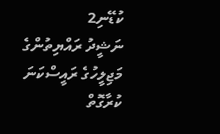ކުޑޭނި2
ނަޝީދު ރައްޔިތުންގެ މަޖިލީހުގެ ރައީސްކަނަ ކުރާގޮތް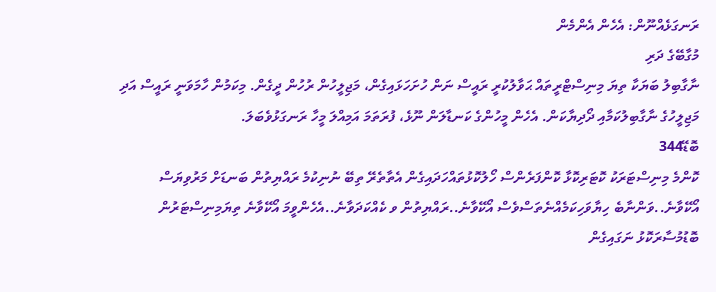ރަނގަޅެއްނޫން: އެހެން އެންމެން
މުގާބޭގެ ދަރި
ނާގާބިލު ބަޔަކާ ތިޔަ މިނިސްޓްރީތައް ޙަވާލުކުރީ ރައީސް ނަން ހުށަހަޅައިގެން، މަޖިލީހުން ރުހުން ދީގެން. މިކަމުން ހާމަވަނީ ރައީސް އަދި މަޖިލީހުގެ ނާގާބިލުކަމާއި ދޯދިޔާކަން. އެހެން މީހުންގެ ކަނޑާލަން ނޫޅެ، ފުރަތަމަ އަމިއްލަ މީހާ ރަނގަޅުވެބަލަ.
ބޮޑޭ344
ކޮންމެ މިނިސްޓަރަކު ކޮޓަރިކޮޅާ ކޮންފަރެންސް ހޯލުކޮޅުތައްހަދައިގެން އެތާތެރޭ ތިބޭ ނުނިކުމެ ރައްޔިތުން ބަނޑަށް މަރުވިޔަސް އޯކޭވާނެ..ވަންނާބެ ހިޔާވަހިކަމެއްނެތަސްވެސް އޯކޭވާނެ..ރައްޔިތުން ވ ކެއްކަދަވާނެ..އެހެންވީމަ އޯކޭވާނެ ތިޔަމިނިސްޓަރުން ބޮޑުމުސާރަކޮޅު ނަގައިގެން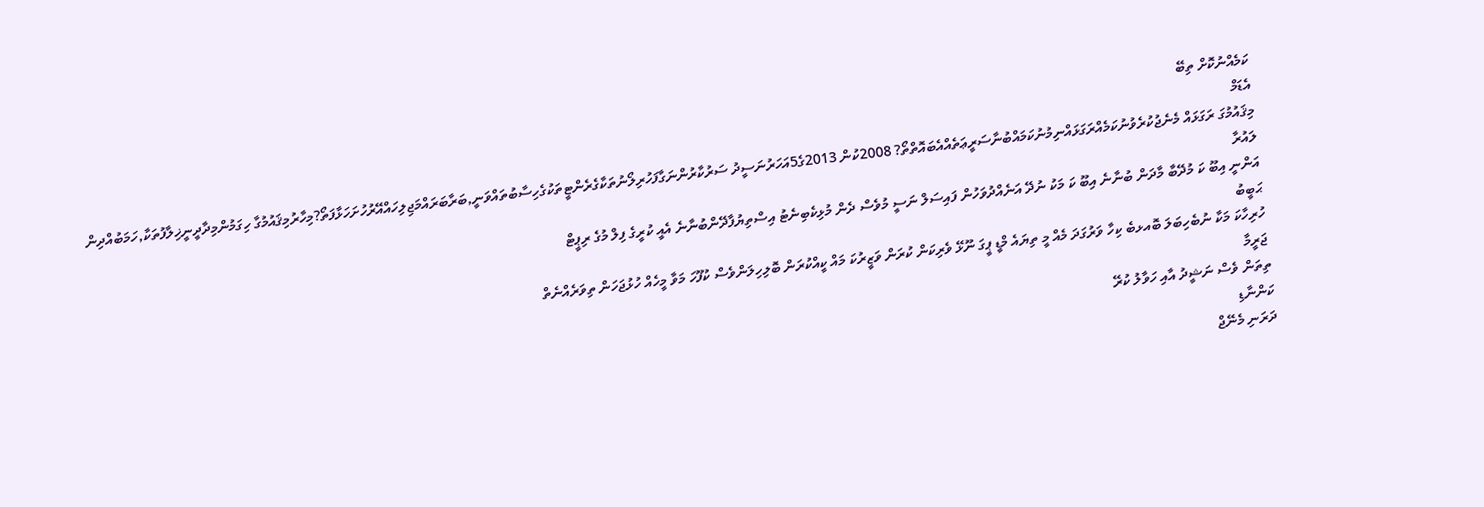ކަމެއްނުކޮށް ތިބޭ
އެޑަމް
މިޤައުމުގަ ރަގަޅައް މެނެޖުކުރެވުނުކަމެއްރަގަޅައްނިމުނުކަމައްބުނާސަރީޢަތެއްއެބައޮތްތޯ? 2008ކުން 2013ގެ5އަހަރުނަސީދު ސަރުކާރުންނަގާފަހުރިލޯނުތަކާގެރެންޓީތަކުގެހިސާބުތައްވަނީ,ބަރާބަރައްމަޖިލިހައްއޭރުހުށަހަޅާފަތޯ?މިހާރުމިޤައުމުގާ ހިގަމުންމިދާދީނީޚިލާފުތަކާ,ހަމަބުއްދިން
ލައުރާ
އަންނީ އިބޫ ކަ މުދޭބާ މާދަން ބުނާނެ އިބޫ ކަ މަކު ނުދޭ އަނެއްދުވަހުން ފައިސަލް ނަސީ މުވެސް ދެން މުޅިކެބިނެޓު އިސްތިޔުފާދޭންބުނާނެ އެއީ ކުރީގެ ފިލް މުގެ ރިޕީޓް
ޙަބީބު
ހުރިހާކަ މަކާ ނުބެހިބަލަ ބޮއޅބެ ކިހާ ވަރުގަދަ މެއް މީ ތިޔައެ މްޑީ ޕީގަ ނޫޅޭ ވެރިކަން ކުރަން ވަޒީރުކަ މައް ކީއްކުރަން ބޮލިހިލަންވެސް ކުފޫހަ މަވާ މީހެއް ހުޅުޖަހަން ތިވަރެއްނެތް
ޖަރީމާ
ތިތަން ވެސް ނަޝީދު އާއި ހަވާލު ކުރޭ
ކަންނާޑި
ދަރަނި މެނޭޖް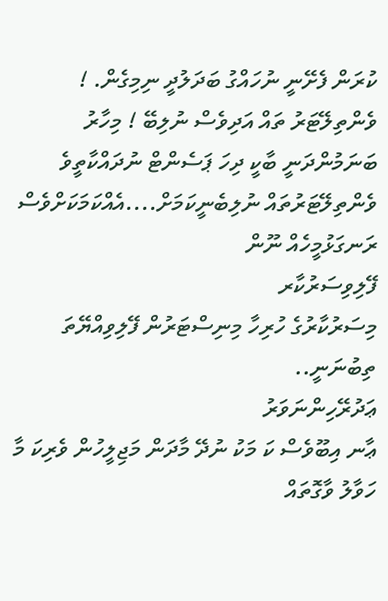ކުރަން ފެށޭނީ ނުހައްގު ބަދަލުދީ ނިމިގެން. ! ވެންތިލޭޓަރު ތައް އަދިވެސް ނުލިބޭ ! މިހާރު ބަނަމުންދަނީ ބާކީ ދިހަ ޕަސެންޓް ނުދައްކާތީވެ ވެންތިލޭޓަރުތައް ނުލިބެނީކަމަށް....އެއްކަމަކަށްވެސް ރަނގަޅުމީހެއް ނޫން
ފޭލިވިސަރުކާރ
މިސަރުކާރުގެ ހުރިހާ މިނިސްޓަރުން ފޭލިވިއްޔޭތަ ތިބުނަނީ..
ޢަދުރޭހިންނަވަރު
ޢާނ އިބޫވެސް ކަ މަކު ނުދޭ މާދަން މަޖިލީހުން ވެރިކަ މާ ހަވާލު ވާގޮތައް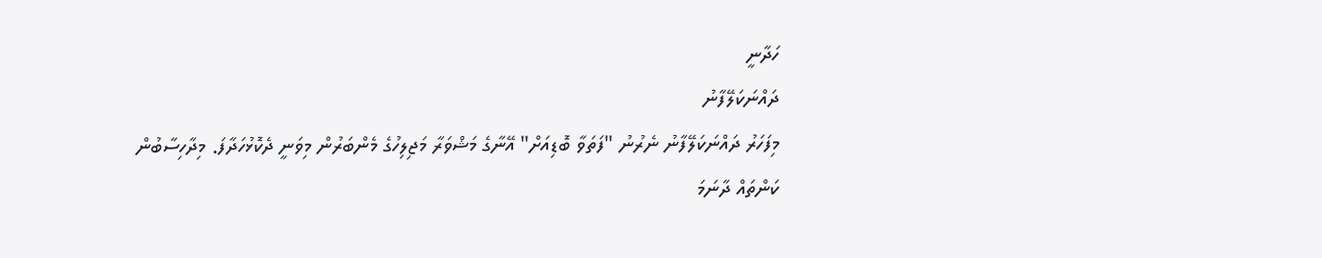ހަދާނީ
ދައްނަކަލޭފާނު
މިފަހަރު ދައްނަކަލޭފާނު ނެރުނު "ފަތަވާ ބޮޑިއަށް" އޭނާގެ މަޝްވަރާ މަޖިލިހުގެ މެންބަރުން މިވަނީ ދެކޮޅުހަދާފަ. މިދާހިސާބުން ކަންތައް ދާނަމަ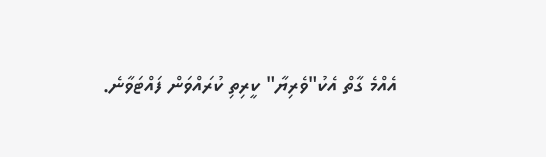އެއްމެ ގާތް އެކު"ވެރިޔާ" ކީރިތި ކުރައްވަން ފައްޓަވާނެ.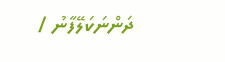ދަންނަކަލޭފާނު /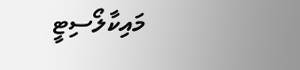މައިކާލޯސިޓީ